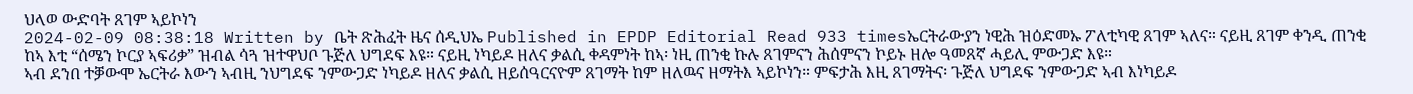ህላወ ውድባት ጸገም ኣይኮነን
2024-02-09 08:38:18 Written by ቤት ጽሕፈት ዜና ሰዲህኤ Published in EPDP Editorial Read 933 timesኤርትራውያን ነዊሕ ዝዕድመኡ ፖለቲካዊ ጸገም ኣለና። ናይዚ ጸገም ቀንዲ ጠንቂ ከኣ እቲ “ሰሜን ኮርያ ኣፍሪቃ” ዝብል ሳጓ ዝተዋህቦ ጉጅለ ህግደፍ እዩ። ናይዚ ነካይዶ ዘለና ቃልሲ ቀዳምነት ከኣ፡ ነዚ ጠንቂ ኩሉ ጸገምናን ሕሰምናን ኮይኑ ዘሎ ዓመጸኛ ሓይሊ ምውጋድ እዩ።
ኣብ ደንበ ተቓውሞ ኤርትራ እውን ኣብዚ ንህግደፍ ንምውጋድ ነካይዶ ዘለና ቃልሲ ዘይሰዓርናዮም ጸገማት ከም ዘለዉና ዘማትእ ኣይኮነን። ምፍታሕ እዚ ጸገማትና፡ ጉጅለ ህግደፍ ንምውጋድ ኣብ እነካይዶ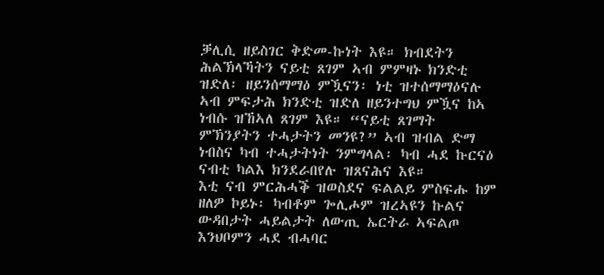ቓሊሲ ዘይስገር ቅድመ-ኩነት እዩ። ክብደትን ሕልኽላኻትን ናይቲ ጸገም ኣብ ምምዛኑ ክንድቲ ዝድለ፡ ዘይንሰማማዕ ምዃናን፡ ነቲ ዝተሰማማዕናሉ ኣብ ምፍታሕ ክንድቲ ዝድለ ዘይንተግህ ምዃና ከኣ ነብሱ ዝኸኣለ ጸገም እዩ። “ናይቲ ጸገማት ምኽንያትን ተሓታትን መንዩ?” ኣብ ዝብል ድማ ነብስና ካብ ተሓታትነት ንምግላል፡ ካብ ሓደ ኩርናዕ ናብቲ ካልእ ክንደራበየሉ ዝጸናሕና እዩ።
እቲ ናብ ምርሕሓቕ ዝወስደና ፍልልይ ምስፍሑ ከም ዘለዎ ኮይኑ፡ ካብቶም ጐሊሖም ዝረኣዩን ኩልና ውዳበታት ሓይልታት ለውጢ ኤርትራ ኣፍልጦ እንህቦምን ሓደ ብሓባር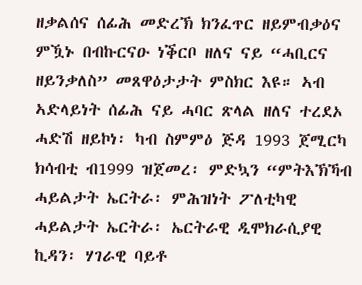ዘቃልሰና ሰፊሕ መድረኽ ክንፈጥር ዘይምብቃዕና ምዃኑ በብኩርናዑ ነቕርቦ ዘለና ናይ “ሓቢርና ዘይንቃለስ” መጸዋዕታታት ምስክር እዩ። ኣብ ኣድላይነት ሰፊሕ ናይ ሓባር ጽላል ዘለና ተረደኦ ሓድሽ ዘይኮነ፡ ካብ ስምምዕ ጅዳ 1993 ጀሚርካ ክሳብቲ ብ1999 ዝጀመረ፡ ምድኳን “ምትእኽኻብ ሓይልታት ኤርትራ፡ ምሕዝነት ፖለቲካዊ ሓይልታት ኤርትራ፡ ኤርትራዊ ዲሞክራሲያዊ ኪዳን፡ ሃገራዊ ባይቶ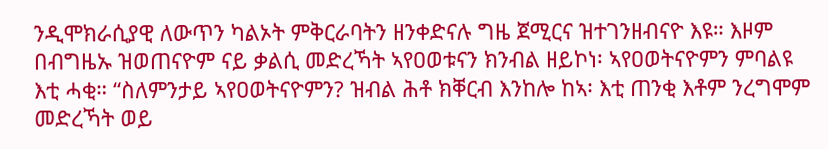ንዲሞክራሲያዊ ለውጥን ካልኦት ምቅርራባትን ዘንቀድናሉ ግዜ ጀሚርና ዝተገንዘብናዮ እዩ። እዞም በብግዜኡ ዝወጠናዮም ናይ ቃልሲ መድረኻት ኣየዐወቱናን ክንብል ዘይኮነ፡ ኣየዐወትናዮምን ምባልዩ እቲ ሓቂ። “ስለምንታይ ኣየዐወትናዮምን? ዝብል ሕቶ ክቐርብ እንከሎ ከኣ፡ እቲ ጠንቂ እቶም ንረግሞም መድረኻት ወይ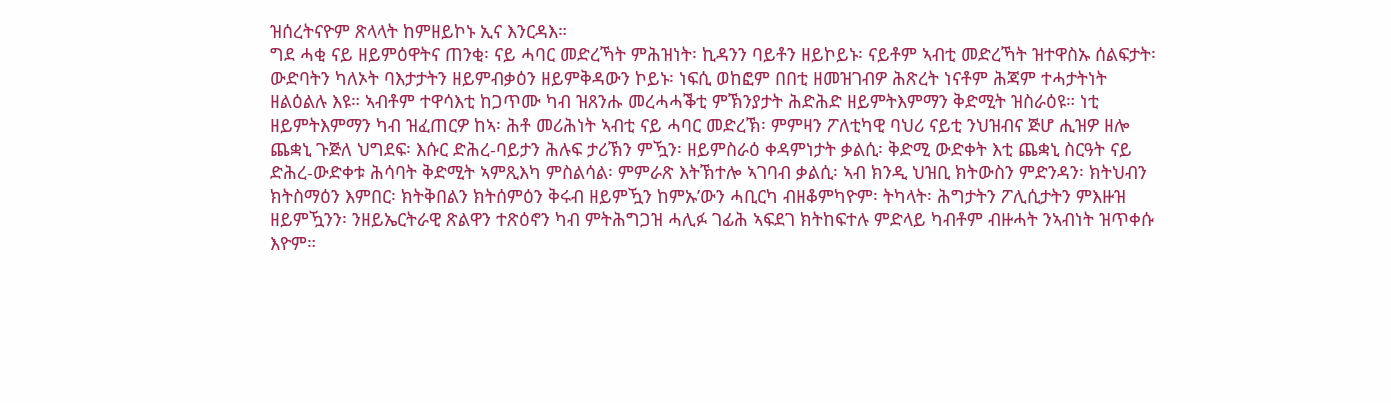ዝሰረትናዮም ጽላላት ከምዘይኮኑ ኢና እንርዳእ።
ግደ ሓቂ ናይ ዘይምዕዋትና ጠንቂ፡ ናይ ሓባር መድረኻት ምሕዝነት፡ ኪዳንን ባይቶን ዘይኮይኑ፡ ናይቶም ኣብቲ መድረኻት ዝተዋስኡ ሰልፍታት፡ ውድባትን ካለኦት ባእታታትን ዘይምብቃዕን ዘይምቅዳውን ኮይኑ፡ ነፍሲ ወከፎም በበቲ ዘመዝገብዎ ሕጽረት ነናቶም ሕጃም ተሓታትነት ዘልዕልሉ እዩ። ኣብቶም ተዋሳእቲ ከጋጥሙ ካብ ዝጸንሑ መረሓሓቕቲ ምኽንያታት ሕድሕድ ዘይምትእምማን ቅድሚት ዝስራዕዩ። ነቲ ዘይምትእምማን ካብ ዝፈጠርዎ ከኣ፡ ሕቶ መሪሕነት ኣብቲ ናይ ሓባር መድረኽ፡ ምምዛን ፖለቲካዊ ባህሪ ናይቲ ንህዝብና ጅሆ ሒዝዎ ዘሎ ጨቋኒ ጉጅለ ህግደፍ፡ እሱር ድሕረ-ባይታን ሕሉፍ ታሪኽን ምዃን፡ ዘይምስራዕ ቀዳምነታት ቃልሲ፡ ቅድሚ ውድቀት እቲ ጨቋኒ ስርዓት ናይ ድሕረ-ውድቀቱ ሕሳባት ቅድሚት ኣምጺእካ ምስልሳል፡ ምምራጽ እትኽተሎ ኣገባብ ቃልሲ፡ ኣብ ክንዲ ህዝቢ ክትውስን ምድንዳን፡ ክትህብን ክትስማዕን እምበር፡ ክትቅበልን ክትሰምዕን ቅሩብ ዘይምዃን ከምኡ’ውን ሓቢርካ ብዘቆምካዮም፡ ትካላት፡ ሕግታትን ፖሊሲታትን ምእዙዝ ዘይምዃንን፡ ንዘይኤርትራዊ ጽልዋን ተጽዕኖን ካብ ምትሕግጋዝ ሓሊፉ ገፊሕ ኣፍደገ ክትከፍተሉ ምድላይ ካብቶም ብዙሓት ንኣብነት ዝጥቀሱ እዮም።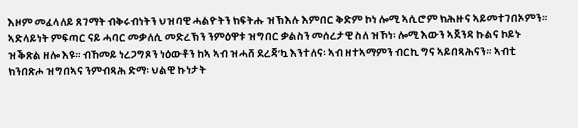እዞም መፈላለይ ጸገማት ብቅሩብነትን ህዝባዊ ሓልዮትን ክፍትሑ ዝኽእሉ እምበር ቅድም ኮነ ሎሚ ኣሲሮም ክሕዙና ኣይመተገበኦምን።
ኣድላይነት ምፍጣር ናይ ሓባር መቃለሲ መድረኽን ንምዕዋቱ ዝግበር ቃልስን መሰረታዊ ስለ ዝኾነ፡ ሎሚ እውን ኣጀንዳ ኩልና ኮይኑ ዝቕጽል ዘሎ እዩ። ብኸመይ ነረጋግጾን ነዕውቶን ከኣ ኣብ ዝሓሸ ደረጃ’ኳ እንተለና፡ ኣብ ዘተኣማምን ብርኪ ግና ኣይበጻሕናን። ኣብቲ ክንበጽሖ ዝግበኣና ንምብጻሕ ድማ፡ ህልዊ ኩነታት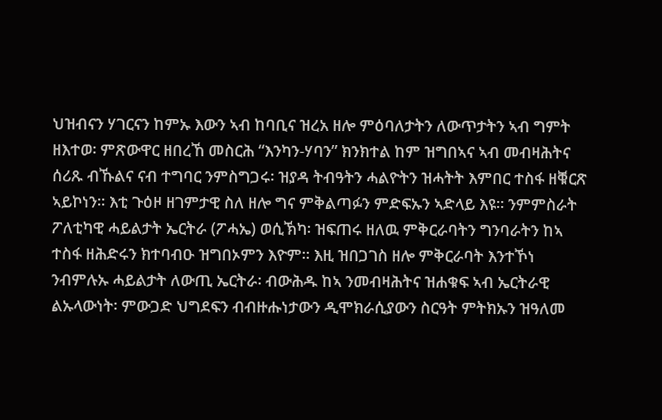ህዝብናን ሃገርናን ከምኡ እውን ኣብ ከባቢና ዝረአ ዘሎ ምዕባለታትን ለውጥታትን ኣብ ግምት ዘእተወ፡ ምጽውዋር ዘበረኸ መስርሕ “እንካን-ሃባን” ክንክተል ከም ዝግበኣና ኣብ መብዛሕትና ሰሪጹ ብኹልና ናብ ተግባር ንምስግጋሩ፡ ዝያዳ ትብዓትን ሓልዮትን ዝሓትት እምበር ተስፋ ዘቑርጽ ኣይኮነን። እቲ ጉዕዞ ዘገምታዊ ስለ ዘሎ ግና ምቅልጣፉን ምድፍኡን ኣድላይ እዩ። ንምምስራት ፖለቲካዊ ሓይልታት ኤርትራ (ፖሓኤ) ወሲኽካ፡ ዝፍጠሩ ዘለዉ ምቅርራባትን ግንባራትን ከኣ ተስፋ ዘሕድሩን ክተባብዑ ዝግበኦምን እዮም። እዚ ዝበጋገስ ዘሎ ምቅርራባት እንተኾነ ንብምሉኡ ሓይልታት ለውጢ ኤርትራ፡ ብውሕዱ ከኣ ንመብዛሕትና ዝሐቁፍ ኣብ ኤርትራዊ ልኡላውነት፡ ምውጋድ ህግደፍን ብብዙሑነታውን ዲሞክራሲያውን ስርዓት ምትክኡን ዝዓለመ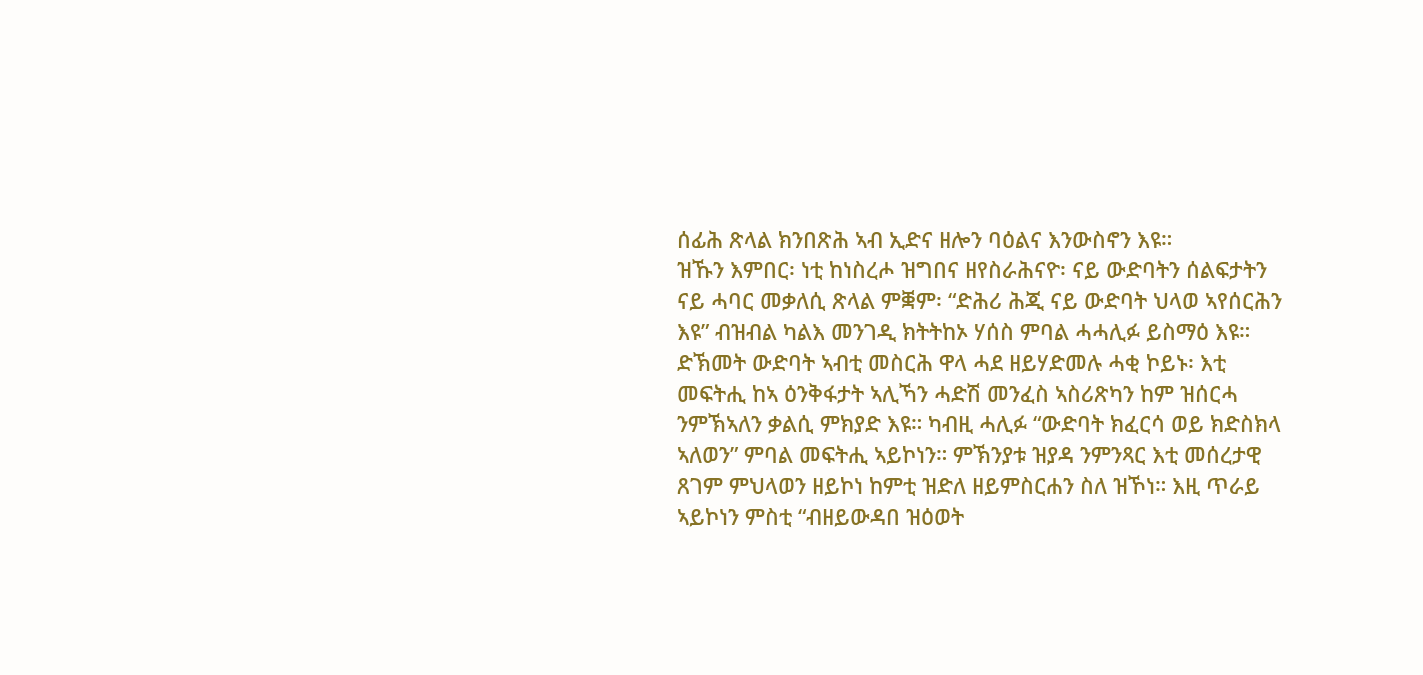ሰፊሕ ጽላል ክንበጽሕ ኣብ ኢድና ዘሎን ባዕልና እንውስኖን እዩ።
ዝኹን እምበር፡ ነቲ ከነስረሖ ዝግበና ዘየስራሕናዮ፡ ናይ ውድባትን ሰልፍታትን ናይ ሓባር መቃለሲ ጽላል ምቛም፡ “ድሕሪ ሕጂ ናይ ውድባት ህላወ ኣየሰርሕን እዩ” ብዝብል ካልእ መንገዲ ክትትከኦ ሃሰስ ምባል ሓሓሊፉ ይስማዕ እዩ። ድኽመት ውድባት ኣብቲ መስርሕ ዋላ ሓደ ዘይሃድመሉ ሓቂ ኮይኑ፡ እቲ መፍትሒ ከኣ ዕንቅፋታት ኣሊኻን ሓድሽ መንፈስ ኣስሪጽካን ከም ዝሰርሓ ንምኽኣለን ቃልሲ ምክያድ እዩ። ካብዚ ሓሊፉ “ውድባት ክፈርሳ ወይ ክድስክላ ኣለወን” ምባል መፍትሒ ኣይኮነን። ምኽንያቱ ዝያዳ ንምንጻር እቲ መሰረታዊ ጸገም ምህላወን ዘይኮነ ከምቲ ዝድለ ዘይምስርሐን ስለ ዝኾነ። እዚ ጥራይ ኣይኮነን ምስቲ “ብዘይውዳበ ዝዕወት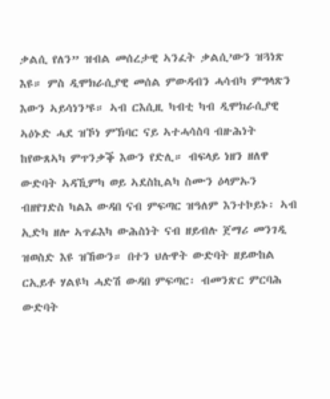ቃልሲ የለን” ዝብል መሰረታዊ ኣንፈት ቃልሲ’ውን ዝጓነጽ እዩ። ምስ ዲሞክራሲያዊ መሰል ምውዳብን ሓሳብካ ምግላጽን እውን ኣይሳነን’ዩ። ኣብ ርእሲዚ ካብቲ ካብ ዲሞክራሲያዊ ኣዕኑድ ሓደ ዝኾነ ምኽባር ናይ ኣተሓሳስባ ብዙሕነት ከየውጸኣካ ምጥንቃቕ እውን የድሊ። ብፍላይ ነዘን ዘለዋ ውድባት ኣዳኺምካ ወይ ኣደስኪልካ ስሙን ዕላምኡን ብዘየገድስ ካልእ ውዳበ ናብ ምፍጣር ዝዓለም እንተኮይኑ፡ ኣብ ኢድካ ዘሎ ኣጥፊእካ ውሕስነት ናብ ዘይብሉ ጀማሪ መንገዲ ዝወስድ እዩ ዝኸውን። በተን ህሉዋት ውድባት ዘይውከል ርኢይቶ ሃልዩካ ሓድሽ ውዳበ ምፍጣር፡ ብመንጽር ምርባሕ ውድባት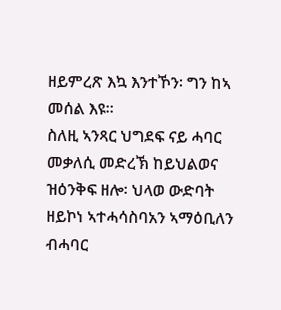ዘይምረጽ እኳ እንተኾን፡ ግን ከኣ መሰል እዩ።
ስለዚ ኣንጻር ህግደፍ ናይ ሓባር መቃለሲ መድረኽ ከይህልወና ዝዕንቅፍ ዘሎ፡ ህላወ ውድባት ዘይኮነ ኣተሓሳስባአን ኣማዕቢለን ብሓባር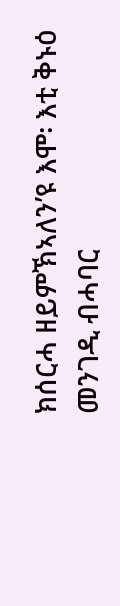ክሰርሓ ዘይምኽኣለን’ዩ እሞ፡ እቲ ቅኑዕ መንገዲ ብሓባር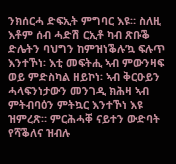ንክሰርሓ ድፍኢት ምግባር እዩ። ስለዚ እቶም ሰብ ሓድሽ ርኢቶ ካብ ጽቡቕ ድሌትን ባህግን ከምዝነቕሉ’ኳ ፍሉጥ እንተኾነ፡ እቲ መፍትሒ ኣብ ምውንዛፍ ወይ ምድስካል ዘይኮነ፡ ኣብ ቅርዑይን ሓላፍንነታውን መንገዲ ክሕዛ ኣብ ምትብባዕን ምትኳር እንተኾነ እዩ ዝምረጽ። ምርሕሓቐ ናይተን ውድባት የሻቕለና ዝብሉ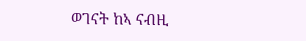ወገናት ከኣ ናብዚ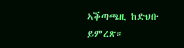ኣቕጣጫዚ ከድህቡ ይምረጽ።